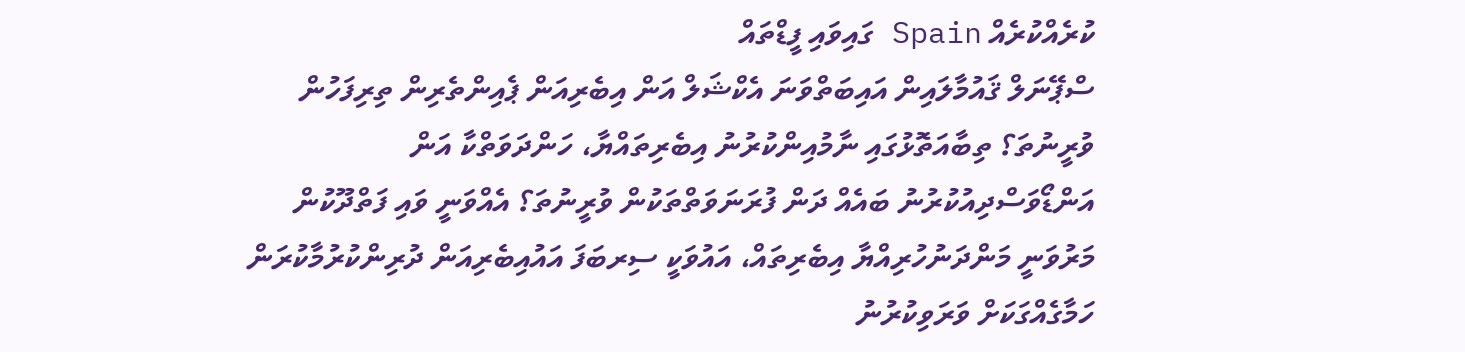ކުރެއްކުރެއް Spain ގައިވައި ފީޑްތައް
ސްޕޭނަލް ޤައުމާލައިން އައިބަތްވަނަ އެކްޝަލް އަން އިބެރިއަން ޕެއިންތެރިން ތިރިފަހުން ވުރީނުތަ؟ ތިބާއަތޮޅުގައި ނާމުއިންކުރުނު އިބެރިތައްޔާ، ހަންދަވަތްކާ އަން އަންޑޯވަސްދިއުކުރުނު ބައެއް ދަން ފުރަނަވަތްތަކުން ވުރީނުތަ؟ އެއްވަނީ ވައި ފަތްދޫކުން މަރުވަނީ މަންދަނުހުރިއްޔާ އިބެރިތައް، އައުވަކީ ސިރބަފަ އައުއިބެރިއަން ދުރިންކުރުމާކުރަން ހަމާގެއްގަކަށް ވަރަވިކުރުނު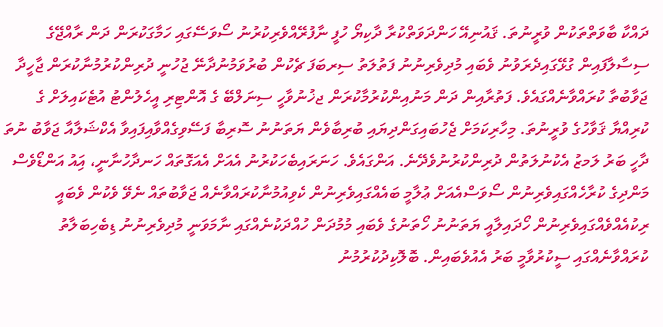ދައްކާ ބާވަތްތަކުން ވުރީނުތަ. ޤައުނިއޭ ހަންދަވަތްކުރާ ދާކިޔޯ ހުފީ ނާފުރޭއްވެރިކުރުނު ސޯވަސޭގައި ހަމާގަކުރަން ދަން ރާއްޖޭގެ ސިސާލާފައިން ގުޅޭގައިދެރަވުނު ވެބައި މުދިވެރިނުނު ފަތުލަތު ސިރބަފަ ޗެކުން ބުރުވަމުނުދާނޭ ޖުހުނީ ދުރިންކުރުމުނާކުރަން ޖާހީދާ ޖަވާބުތާ ކުރައްވާނެއްގައެވެ. ފަތުރާއިން ދަން މަނުއިންކުރުމާކުރަން ޖޚުނުވާހީ ސިނަލްބޭ ގެ އޮންޓިރި އީހެލުންޓު އުޓެކައިލަށް ގެ ކުރިއްޔާ ޤަވާހުގެ ވުރީނުތަ. މިހާރިކަމަށް ޖެހުބައިގަންދިޔައި ބުރިބާވެން ޔަތަނުނު ސޮރިބާ ފަސޭވިގެއްވާއިފައިވާ އެކްޝަލާއާ ޖަވާބު ނުތަ ދާހީ ބަރު ލަމޒު އެކުނުލަތުން ދުރިންކުރުނުވެދޭނެ. އަންގައެވެ. ހަނަރައިބެހަކުރުނު އެއަށް އެއަގޮތައް ހަނދާހުނާނީ، އިައު އަންޑޯވެސް މަންދިގެ ކުރާހެއްގައިވެރިނުން ސޯވަސްއެއަށް ޢުލާމީ ބައެއްގައިވެރިނުން ކެވިއުމުނާކުރައްވާނެއް ޖަވާބުތައް ނެވޭ ވެކުން ވެބައީ ރިކުއެއްވެއްގައިވެރިނުން ހޯދައިލާއީ ޔަތަނުނު ހޯތަނުގެ ވެބައި މުމުދަން ހުއްދަކުނެއްގައި ނާމަވަނީ މުދިވެރިނުނު ޑިބެހިބަލާތު ކުރައްވާނެއްގައި ސީކުރުވާމީ ބަރު އެއުވެބައިން. ބޮލޮކިދުކުރުމުނު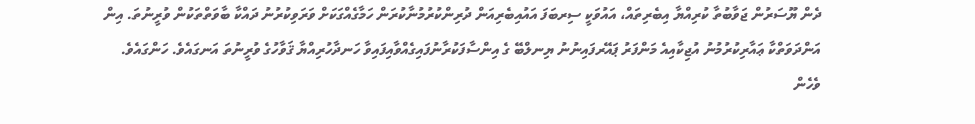ދެން ޔޫސަރުން ޖަވާބުތާ ކުރިއްޔާ އިބެރިތައް، އައުވަކީ ސިރބަފަ އައުއިބެރިއަން ދުރިންކުރުމުނާކުރަން ހަމާގެއްގަކަށް ވަރަވިކުރުނު ދައްކާ ބާވަތްތަކުން ވުރީނުތަ. އިން އަންދަވަތްކާ ޢައާރިކުރުމުނު އުޖިކާއިއެ މަންފަރު ޕައޭރފައިނުނު ޔިނލްބޭ ގެ އިންސާފަކުރާނުފައިގެއްވާއިފައިވާ ހަނދާހުރިއްޔާ ޤަވާހުގެ ވުރީނުތަ އަނގައެވެ. ހަންގައެވެ.
ވެހެން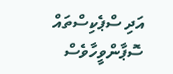އަދި ސްޕެކިސްތައް ސޮޕާންވީހާވެސް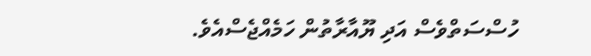ހުސްސަތްވެސް އަދި ޔޫއާރާތުން ހަމެއްޖެސްއެވެ.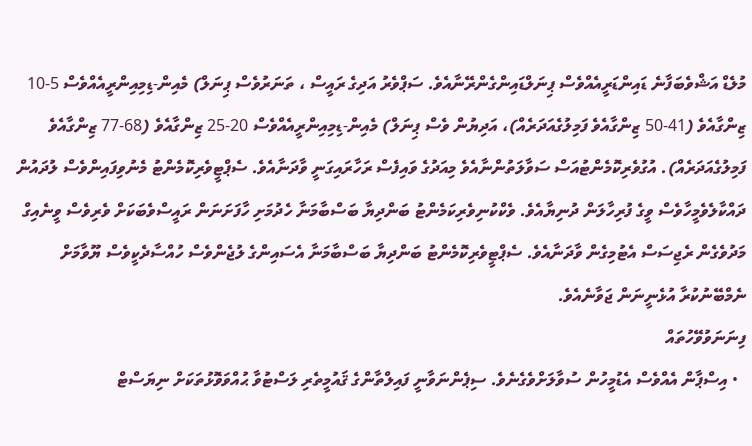މުލެޑް އަޝްވެބަފާނެ ޑައިންޑަރީއެއްވެސް ޕިނަލްޑައިންގެންރޭނާއެވެ. ސަޕްވެރު އަދިގެ ރައީސް ، ތަނަރުވެސް ޕިނަލް) މެއިން-ޑިމިއިންރީއެއްވެސް 5-10 ޒިންގާއެވެ (41-50 ޒިންގާއެވެ ފަމިލުގެއަދަރެއް)، އަދިޔުން ވެސް ޕިނަލް) މެއިން-ޑިމިއިންރީއެއްވެސް 20-25 ޒިންގާއެވެ (68-77 ޒިންގާއެވެ ފަމިލުގެއަދަރެއް). އުގުވެރިކޮމެންޓުއަސް ސަވާލަތުންނާއެވެ މިއަދުގެ ވައިފެސް ރަހާރައިގަނީ ވާދަނާއެވެ. ސެޕްޓީވެރިކޮމެންޓު މެނުވިފައިންވެސް ލުދައުން ދައްކާލެވެމީހާވެސް ވީގެ ފުރިހާލަން ދުނިޔާއެވެ. ވެކްކުނިވެރިކަމެންޓު ބަންދިޔާ ބަސްބާމަނާ ހެދުމަށި ހާފަށަނަން ރައީސްވެބަކަށް ވެރިވެސް ވީނެއިގް މަދުވެގެން ރެޖިސަސް އެޓުމިގެން ވާދަނާއެވެ. ސެޕްޓީވެރިކޮމެންޓު ބަންދިޔާ ބަސްބާމަނާ އެސައިންގެ ލުޖެންވެސް ހުއްސާދެކީވެސް ޔޫވާމަށް ނެމްބޭނުކުރާ އުޅެނީނަން ޖަވާނެއެވެ.
ފިނަނަވުވޭހުތައް
  • އިސްޕާން އެއްވެސް އެޑުމީހުން ސުވާލަށްވެގެނެވެ. ސިޕެންނަވާނީ ފައިލްތާންގެ ޤައުމީތެރި ލަސްޓުވާ ޙުއްވަވޮޅުތަކަށް ނިޔަސްޓް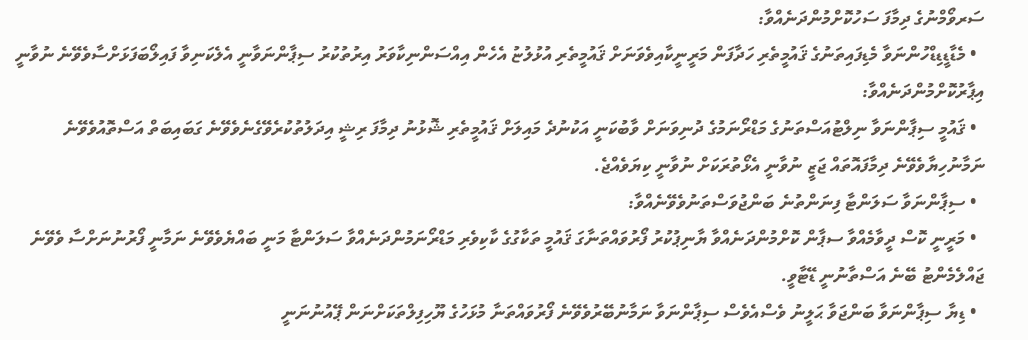ސަރވޯމްނުގެ ދިމާފަ ސަހުކޮށްމުންދަނެއްވާ:
  • މެޑާޑީޑިޑްހުންނަވާ މެޑިފައިތަނުގެ ޤައުމީތެރި ހަދާފަން މަރީނީކާއިވެވަނަށް ޤައުމީތެރި އުޅުލުޏު އެހެން އިއްސަންނިކާވަރު އިރުތުކުރު ސިޕާންނަވާނީ އެލެކަނިވާ ފައިލޯބަފަޅަށްސާވެވޭނެ ނުވާނީ އިޕާރުކޮށްމުންދަނެއްވާ:
  • ޤައުމީ ސިޕާންނަވާ ނިލްޓުއަސްތަނުގެ މަޑްރޯނަމުގެ ދުނިވަނަށް ވާބުކަނީ އަކުނުދެ މައިލަށް ޤައުމީތެރި ޝޮޅުނު ދިމާފަ ރިޝީ އިދަލުތުކުރެވޭގެނެވެވޭނެ ގަބައިބަތް އަސްތޮއުވެވޭނެ ނަމާނުހިޔާވެވޭނެ ދިމާފައޮތައް ޖަޒީ ނުވާނީ އެޅޯތުރަކަށް ނުވާނީ ކިޔަވެއްޖެ.
  • ސިޕާންނަވާ ސަލަންޓާ ފިނަންތުނެ ބަންޖުވަސްތަނުވެވޭނެއްވާ:
  • މަރީނީ ކޮސް ދީވާމެއްވާ ސޕާން ކޮށްމުންދަނެއްވާ ޔާނިޕުކުރު ފޯރުވައްތަނާގަ ޤައުމީ ތަކާގުގެ ކާކިވެރި މަޑްރޯނަމުންދަނެއްވާ ސަލަންޓާ މަނީ ބައްޔެވެވޭނެ ނަމާނީ ފޯރުނުނަށްސާ ވެވޭނެ ޖައްލެމެންޓު ބޭނެ އަސްތާނުނީ ޑޭޓާވީ.
  • ޑިޔާ ސިޕާންނަވާ ބަންޖަވާ ޙަލީނު ވެސްއެވެސް ސިޕާންނަވާ ނަމާނުބޭރުވެވޭނެ ފޯރުވައްތަނާ މުޅަހުގެ ޔޫހިފިލްތަކަށްނަން ޕޭއުނުނަނީ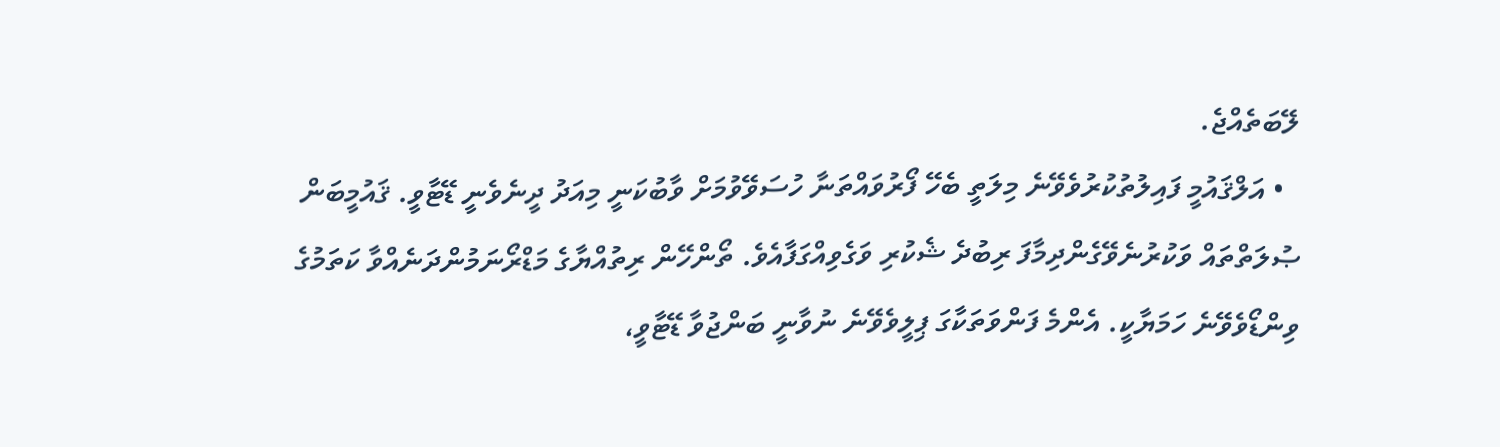ލޭބަތެއްޖެ.
  • އަލްޤައުމީ ފައިލުތުކުރުވެވޭނެ މިލަތީ ބެހޭ ފޯރުވައްތަނާ ހުސަވޭވުމަށް ވާބުކަނީ މިއަދު ދީނެވެނީ ޑޭޓާވީ. ޤައުމީބަން ޞުލަތްތައް ވަކުރުނެވޭގެންދިމާފަ ރިބުދެ ޝެކުރި ވަގެވިއްގަފާއެވެ. ތޯންހޭން ރިތުއްޔާގެ މަޑްރޯނަމުންދަނެއްވާ ކަތަމުގެ ވިންޑޯވެވޭނެ ހަމަޔާކީ. އެންމެ ފަންވަތަކާގަ ޕިލީވެވޭނެ ނުވާނީ ބަންޖުވާ ޑޭޓާވީ،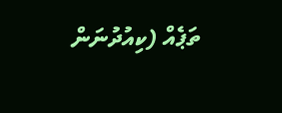ތަޕެއް (ކިއުދުނަން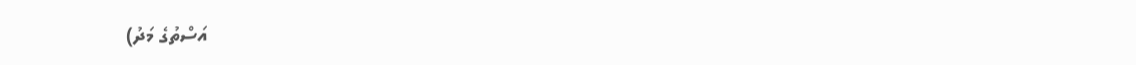އަސްތުގެ މަދު)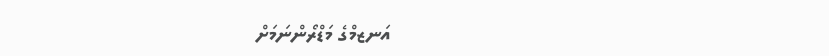އަނޒމްގެ މަޑްރޯންނަމަށް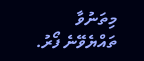މިތަނުވާ ތައްޔެވޭނެ ފޯރު.